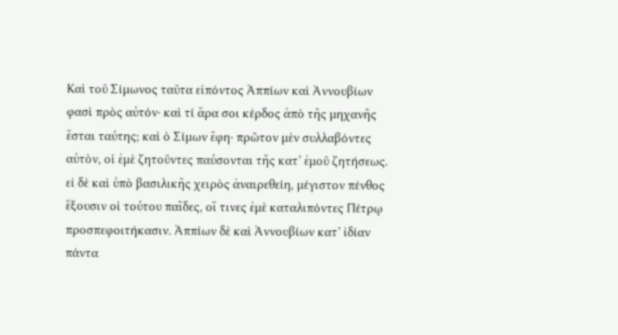Καὶ τοῦ Σίμωνος ταῦτα εἰπόντος Ἀππίων καὶ Ἀννουβίων φασὶ πρὸς αὐτόν· καὶ τί ἄρα σοι κέρδος ἀπὸ τῆς μηχανῆς ἔσται ταύτης; καὶ ὁ Σίμων ἔφη· πρῶτον μὲν συλλαβόντες αὐτὸν, οἱ ἐμὲ ζητοῦντες παύσονται τῆς κατ’ ἐμοῦ ζητήσεως. εἰ δὲ καὶ ὑπὸ βασιλικῆς χειρὸς ἀναιρεθείη, μέγιστον πένθος ἕξουσιν οἱ τούτου παῖδες, οἵ τινες ἐμὲ καταλιπόντες Πέτρῳ προσπεφοιτήκασιν. Ἀππίων δὲ καὶ Ἀννουβίων κατ’ ἰδίαν πάντα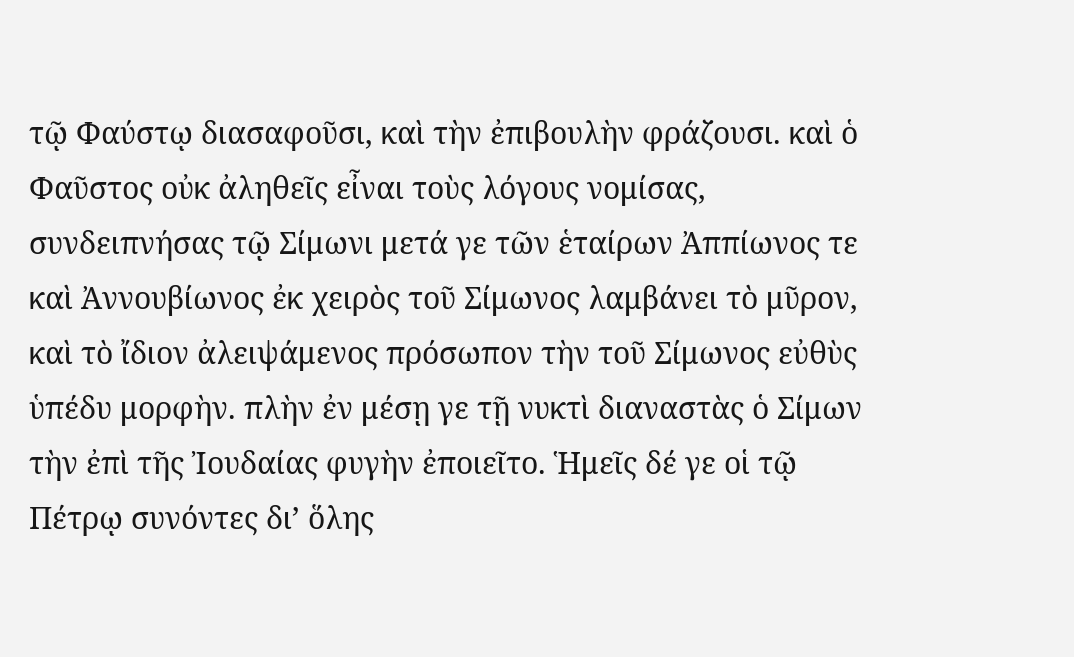τῷ Φαύστῳ διασαφοῦσι, καὶ τὴν ἐπιβουλὴν φράζουσι. καὶ ὁ Φαῦστος οὐκ ἀληθεῖς εἶναι τοὺς λόγους νομίσας, συνδειπνήσας τῷ Σίμωνι μετά γε τῶν ἑταίρων Ἀππίωνος τε καὶ Ἀννουβίωνος ἐκ χειρὸς τοῦ Σίμωνος λαμβάνει τὸ μῦρον, καὶ τὸ ἴδιον ἀλειψάμενος πρόσωπον τὴν τοῦ Σίμωνος εὐθὺς ὑπέδυ μορφὴν. πλὴν ἐν μέσῃ γε τῇ νυκτὶ διαναστὰς ὁ Σίμων τὴν ἐπὶ τῆς Ἰουδαίας φυγὴν ἐποιεῖτο. Ἡμεῖς δέ γε οἱ τῷ Πέτρῳ συνόντες δι’ ὅλης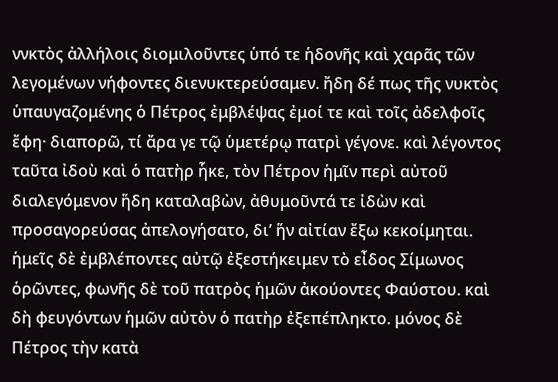ννκτὸς ἀλλήλοις διομιλοῦντες ὑπό τε ἡδονῆς καὶ χαρᾶς τῶν λεγομένων νήφοντες διενυκτερεύσαμεν. ἤδη δέ πως τῆς νυκτὸς ὑπαυγαζομένης ὁ Πέτρος ἐμβλέψας ἐμοί τε καὶ τοῖς ἀδελφοῖς ἔφη· διαπορῶ, τί ἄρα γε τῷ ὑμετέρῳ πατρὶ γέγονε. καὶ λέγοντος ταῦτα ἰδοὺ καὶ ὁ πατὴρ ἧκε, τὸν Πέτρον ἡμῖν περὶ αὐτοῦ διαλεγόμενον ἥδη καταλαβὼν, ἀθυμοῦντά τε ἰδὼν καὶ προσαγορεύσας ἀπελογήσατο, δι’ ἥν αἰτίαν ἔξω κεκοίμηται. ἡμεῖς δὲ ἐμβλέποντες αὐτῷ ἐξεστήκειμεν τὸ εἶδος Σίμωνος ὁρῶντες, φωνῆς δὲ τοῦ πατρὸς ἡμῶν ἀκούοντες Φαύστου. καὶ δὴ φευγόντων ἡμῶν αὐτὸν ὁ πατὴρ ἐξεπέπληκτο. μόνος δὲ Πέτρος τὴν κατὰ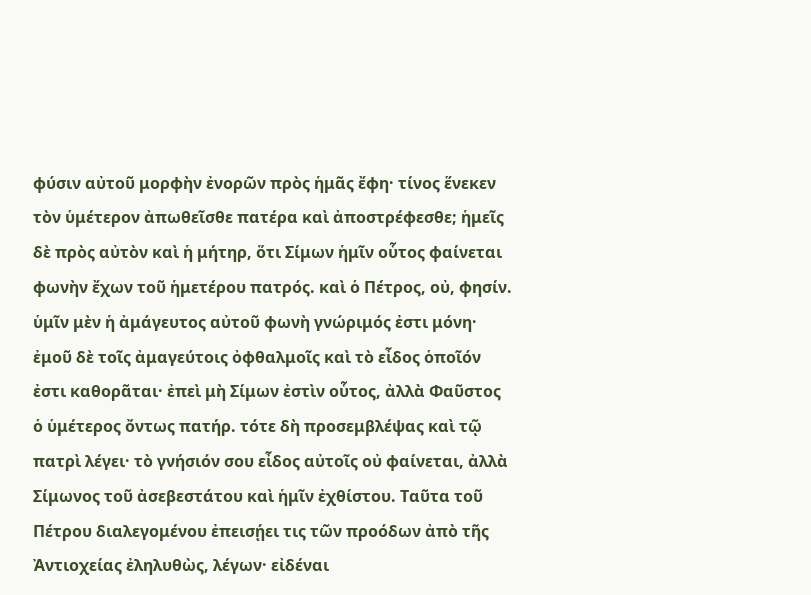φύσιν αὐτοῦ μορφὴν ἐνορῶν πρὸς ἡμᾶς ἔφη· τίνος ἕνεκεν τὸν ὑμέτερον ἀπωθεῖσθε πατέρα καὶ ἀποστρέφεσθε; ἡμεῖς δὲ πρὸς αὐτὸν καὶ ἡ μήτηρ, ὅτι Σίμων ἡμῖν οὗτος φαίνεται φωνὴν ἔχων τοῦ ἡμετέρου πατρός. καὶ ὁ Πέτρος, οὐ, φησίν. ὑμῖν μὲν ἡ ἀμάγευτος αὐτοῦ φωνὴ γνώριμός ἐστι μόνη· ἐμοῦ δὲ τοῖς ἀμαγεύτοις ὀφθαλμοῖς καὶ τὸ εἶδος ὁποῖόν ἐστι καθορᾶται· ἐπεὶ μὴ Σίμων ἐστὶν οὗτος, ἀλλὰ Φαῦστος ὁ ὑμέτερος ὄντως πατήρ. τότε δὴ προσεμβλέψας καὶ τῷ πατρὶ λέγει· τὸ γνήσιόν σου εἶδος αὐτοῖς οὐ φαίνεται, ἀλλὰ Σίμωνος τοῦ ἀσεβεστάτου καὶ ἡμῖν ἐχθίστου. Ταῦτα τοῦ Πέτρου διαλεγομένου ἐπεισῄει τις τῶν προόδων ἀπὸ τῆς Ἀντιοχείας ἐληλυθὼς, λέγων· εἰδέναι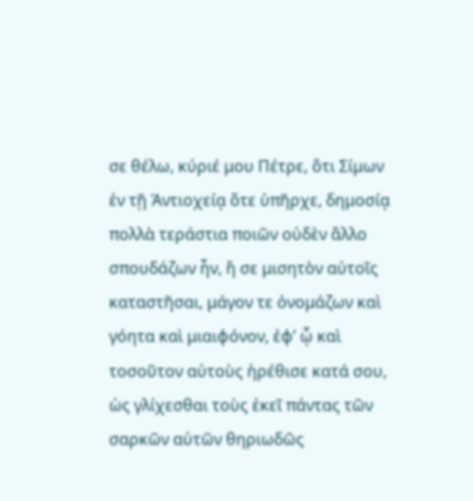σε θέλω, κύριέ μου Πέτρε, ὅτι Σίμων ἐν τῇ Ἀντιοχείᾳ ὅτε ὑπῆρχε, δημοσίᾳ πολλὰ τεράστια ποιῶν οὐδὲν ἄλλο σπουδάζων ἦν, ἥ σε μισητὸν αὐτοῖς καταστῆσαι, μάγον τε ὀνομάζων καὶ γόητα καὶ μιαιφόνον, ἐφ’ ᾧ καὶ τοσοῦτον αὐτοὺς ἠρέθισε κατά σου, ὡς γλίχεσθαι τοὺς ἐκεῖ πάντας τῶν σαρκῶν αὐτῶν θηριωδῶς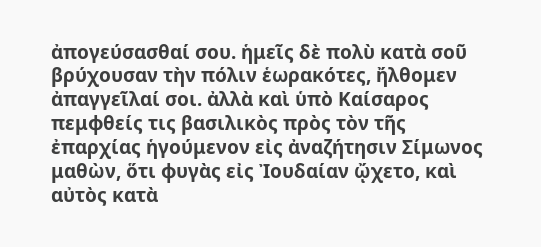ἀπογεύσασθαί σου. ἡμεῖς δὲ πολὺ κατὰ σοῦ βρύχουσαν τὴν πόλιν ἑωρακότες, ἤλθομεν ἀπαγγεῖλαί σοι. ἀλλὰ καὶ ὑπὸ Καίσαρος πεμφθείς τις βασιλικὸς πρὸς τὸν τῆς ἐπαρχίας ἡγούμενον εἰς ἀναζήτησιν Σίμωνος μαθὼν, ὅτι φυγὰς εἰς Ἰουδαίαν ᾤχετο, καὶ αὐτὸς κατὰ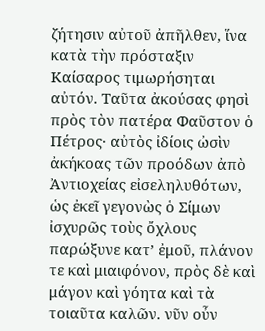ζήτησιν αὐτοῦ ἀπῆλθεν, ἵνα κατὰ τὴν πρόσταξιν Καίσαρος τιμωρήσηται αὐτόν. Ταῦτα ἀκούσας φησὶ πρὸς τὸν πατέρα Φαῦστον ὁ Πέτρος· αὐτὸς ἰδίοις ὠσὶν ἀκήκοας τῶν προόδων ἀπὸ Ἀντιοχείας εἰσεληλυθότων, ὡς ἐκεῖ γεγονὼς ὁ Σίμων ἰσχυρῶς τοὺς ὄχλους παρώξυνε κατ’ ἐμοῦ, πλάνον τε καὶ μιαιφόνον, πρὸς δὲ καὶ μάγον καὶ γόητα καὶ τὰ τοιαῦτα καλῶν. νῦν οὖν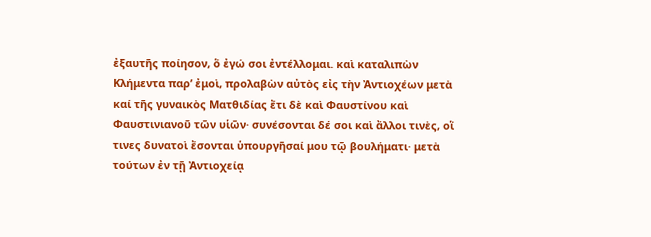ἐξαυτῆς ποίησον, ὅ ἐγώ σοι ἐντέλλομαι. καὶ καταλιπὼν Κλήμεντα παρ’ ἐμοὶ, προλαβὼν αὐτὸς εἰς τὴν Ἀντιοχέων μετὰ καί τῆς γυναικὸς Ματθιδίας ἔτι δὲ καὶ Φαυστίνου καὶ Φαυστινιανοῦ τῶν υἱῶν· συνέσονται δέ σοι καὶ ἄλλοι τινὲς, οἵ τινες δυνατοὶ ἔσονται ὑπουργῆσαί μου τῷ βουλήματι· μετὰ τούτων ἐν τῇ Ἀντιοχείᾳ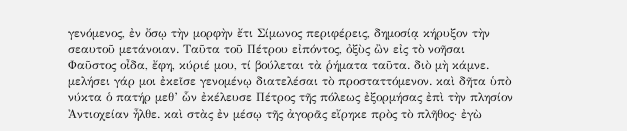γενόμενος, ἐν ὄσῳ τὴν μορφὴν ἔτι Σίμωνος περιφέρεις, δημοσίᾳ κήρυξον τὴν σεαυτοῦ μετάνοιαν. Ταῦτα τοῦ Πέτρου εἰπόντος, ὀξὺς ὢν εἰς τὸ νοῆσαι Φαῦστος οἶδα, ἔφη, κύριέ μου, τί βούλεται τὰ ῥήματα ταῦτα. διὸ μὴ κάμνε. μελήσει γάρ μοι ἐκεῖσε γενομένῳ διατελέσαι τὸ προσταττόμενον. καὶ δῆτα ὑπὸ νύκτα ὁ πατήρ μεθ’ ὧν ἐκέλευσε Πέτρος τῆς πόλεως ἐξορμήσας ἐπὶ τὴν πλησίον Ἀντιοχείαν ἦλθε. καὶ στὰς ἐν μέσῳ τῆς ἀγορᾶς εἴρηκε πρὸς τὸ πλῆθος· ἐγὼ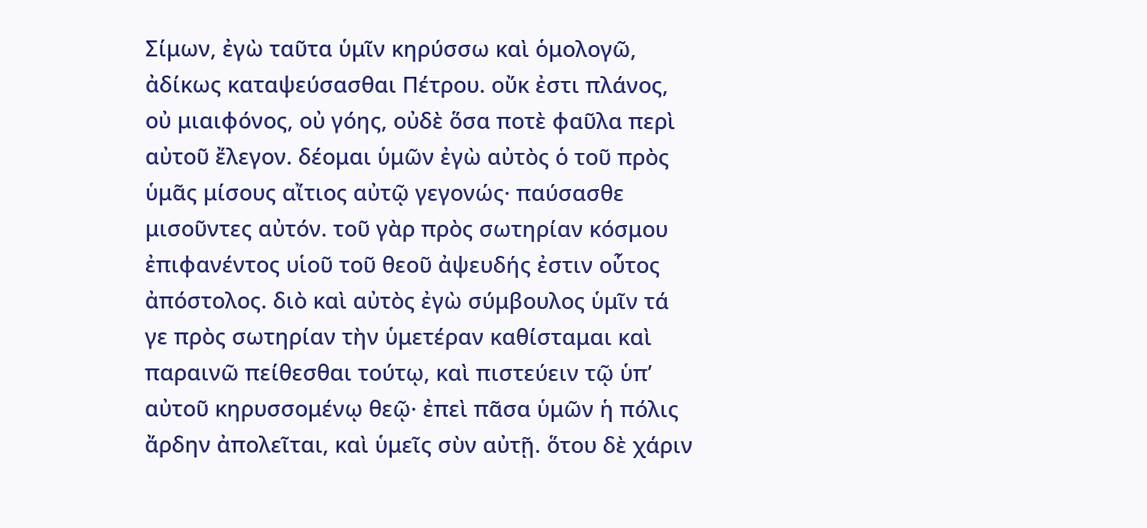Σίμων, ἐγὼ ταῦτα ὑμῖν κηρύσσω καὶ ὁμολογῶ, ἀδίκως καταψεύσασθαι Πέτρου. οὔκ ἐστι πλάνος, οὐ μιαιφόνος, οὐ γόης, οὐδὲ ὅσα ποτὲ φαῦλα περὶ αὐτοῦ ἔλεγον. δέομαι ὑμῶν ἐγὼ αὐτὸς ὁ τοῦ πρὸς ὑμᾶς μίσους αἴτιος αὐτῷ γεγονώς· παύσασθε μισοῦντες αὐτόν. τοῦ γὰρ πρὸς σωτηρίαν κόσμου ἐπιφανέντος υἱοῦ τοῦ θεοῦ ἀψευδής ἐστιν οὗτος ἀπόστολος. διὸ καὶ αὐτὸς ἐγὼ σύμβουλος ὑμῖν τά γε πρὸς σωτηρίαν τὴν ὑμετέραν καθίσταμαι καὶ παραινῶ πείθεσθαι τούτῳ, καὶ πιστεύειν τῷ ὑπ’ αὐτοῦ κηρυσσομένῳ θεῷ· ἐπεὶ πᾶσα ὑμῶν ἡ πόλις ἄρδην ἀπολεῖται, καὶ ὑμεῖς σὺν αὐτῇ. ὅτου δὲ χάριν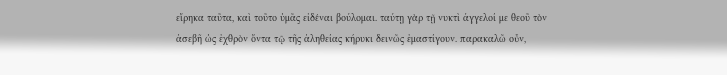εἴρηκα ταῦτα, καὶ τοῦτο ὑμᾶς εἰδέναι βούλομαι. ταύτῃ γὰρ τῇ νυκτὶ άγγελοί με θεοῦ τὸν ἀσεβῆ ὡς ἐχθρὸν ὄντα τῷ τῆς ἀληθείας κήρυκι δεινῶς ἐμαστίγουν. παρακαλῶ οὖν,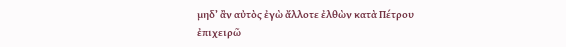μηδ’ ἂν αὐτὸς ἐγὼ ἄλλοτε ἐλθὼν κατὰ Πέτρου ἐπιχειρῶ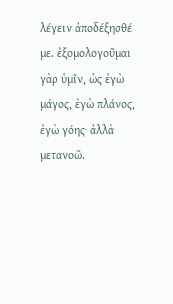λέγειν ἀποδέξησθέ με. ἐξομολογοῦμαι γὰρ ὑμῖν, ὡς ἐγὼ μάγος, ἐγὼ πλάνος, ἐγὼ γόης· ἀλλὰ μετανοῶ.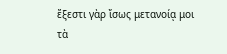ἔξεστι γὰρ ἴσως μετανοίᾳ μοι τὰ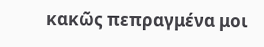κακῶς πεπραγμένα μοι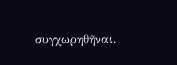συγχωρηθῆναι.